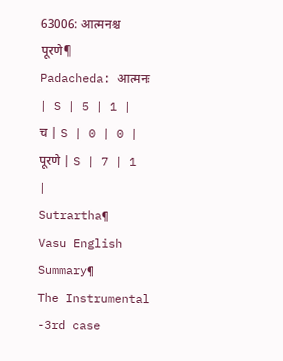63006: आत्मनश्च पूरणे¶
Padacheda: आत्मनः | S | 5 | 1 |
च | S | 0 | 0 |
पूरणे | S | 7 | 1 |
Sutrartha¶
Vasu English Summary¶
The Instrumental -3rd case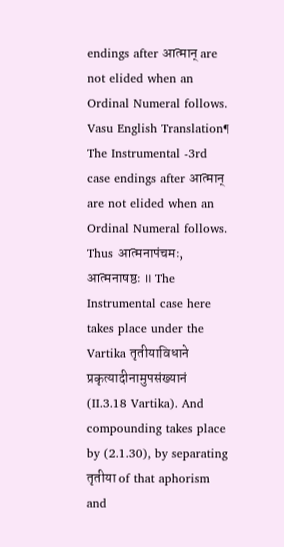endings after आत्मान् are not elided when an Ordinal Numeral follows.
Vasu English Translation¶
The Instrumental -3rd case endings after आत्मान् are not elided when an Ordinal Numeral follows. Thus आत्मनापंचमः, आत्मनाषष्ठः ॥ The Instrumental case here takes place under the Vartika तृतीयाविधाने प्रकृत्यादीनामुपसंख्यानं (II.3.18 Vartika). And compounding takes place by (2.1.30), by separating तृतीया of that aphorism and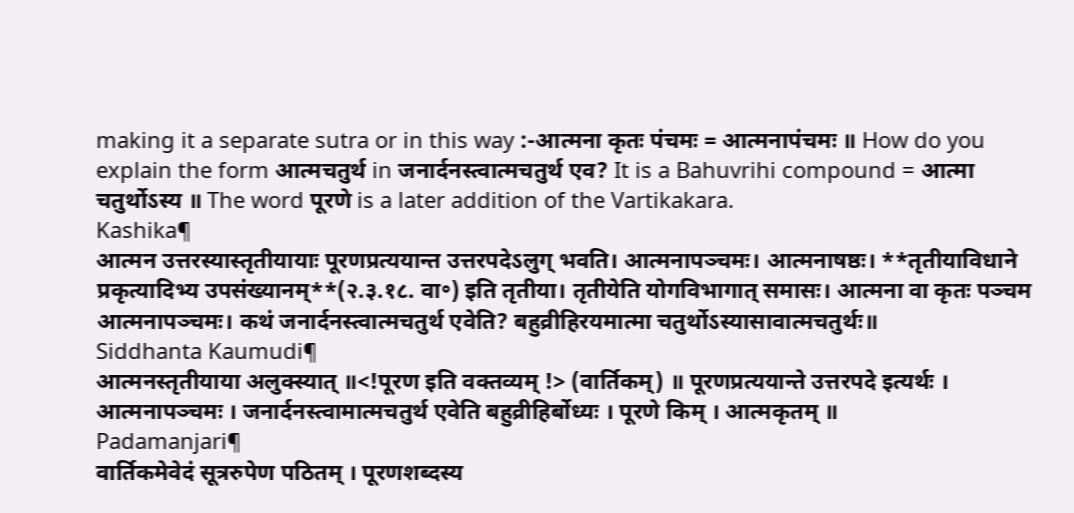making it a separate sutra or in this way :-आत्मना कृतः पंचमः = आत्मनापंचमः ॥ How do you explain the form आत्मचतुर्थ in जनार्दनस्त्वात्मचतुर्थ एव? It is a Bahuvrihi compound = आत्मा चतुर्थोऽस्य ॥ The word पूरणे is a later addition of the Vartikakara.
Kashika¶
आत्मन उत्तरस्यास्तृतीयायाः पूरणप्रत्ययान्त उत्तरपदेऽलुग् भवति। आत्मनापञ्चमः। आत्मनाषष्ठः। **तृतीयाविधाने प्रकृत्यादिभ्य उपसंख्यानम्**(२.३.१८. वा॰) इति तृतीया। तृतीयेति योगविभागात् समासः। आत्मना वा कृतः पञ्चम आत्मनापञ्चमः। कथं जनार्दनस्त्वात्मचतुर्थ एवेति? बहुव्रीहिरयमात्मा चतुर्थोऽस्यासावात्मचतुर्थः॥
Siddhanta Kaumudi¶
आत्मनस्तृतीयाया अलुक्स्यात् ॥<!पूरण इति वक्तव्यम् !> (वार्तिकम्) ॥ पूरणप्रत्ययान्ते उत्तरपदे इत्यर्थः । आत्मनापञ्चमः । जनार्दनस्त्वामात्मचतुर्थ एवेति बहुव्रीहिर्बोध्यः । पूरणे किम् । आत्मकृतम् ॥
Padamanjari¶
वार्तिकमेवेदं सूत्ररुपेण पठितम् । पूरणशब्दस्य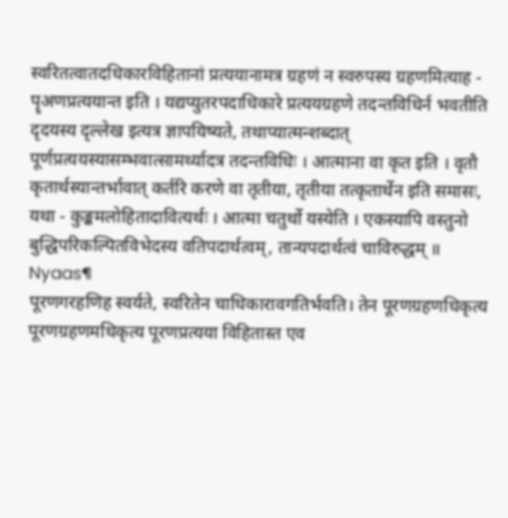स्वरितत्वातदधिकारविहितानां प्रत्ययानामत्र ग्रहणं न स्वरुपस्य ग्रहणमित्याह - पॄअणप्रत्ययान्त इति । यद्यप्युतरपदाधिकारे प्रत्ययग्रहणे तदन्तविधिर्न भवतीति दृदयस्य दृल्लेख इत्यत्र ज्ञापयिष्यते, तथाप्यात्मन्शब्दात् पूर्णप्रत्ययस्यासम्भवात्सामर्थ्यादत्र तदन्तविधिः । आत्माना वा कृत इति । वृतौ कृतार्थस्यान्तर्भावात् कर्तरि करणे वा तृतीया, तृतीया तत्कृतार्थेन इति समासः, यथा - कुङ्कमलोहितादावित्यर्थः । आत्मा चतुर्थो यस्येति । एकस्यापि वस्तुनो बुद्धिपरिकल्पितविभेदस्य वतिपदार्थत्वम्, तान्यपदार्थत्वं चाविरुद्धम् ॥
Nyaas¶
पूरणगरहणिह स्वर्यते, स्वरितेन चाधिकारावगतिर्भवति। तेन पूरणग्रहणधिकृत्य पूरणग्रहणमधिकृत्य पूरणप्रत्यया विहितास्त एव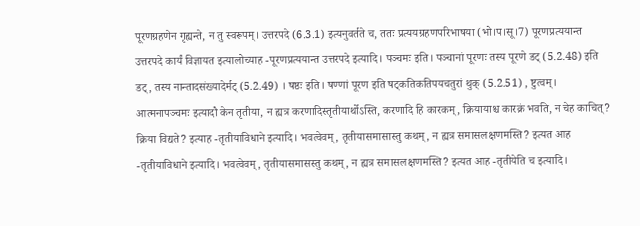पूरणग्रहणेन गृह्यन्ते, न तु स्वरूपम्। उत्तरपदे (6.3.1) इत्यनुवर्तते च, ततः प्रत्ययग्रहणपरिभाषया (भो।प।सू।7) पूरणप्रत्ययान्त उत्तरपदे कार्यं विज्ञायत इत्यालोच्याह -पूरणप्रत्ययान्त उत्तरपदे इत्यादि। पञ्चमः इति। पञ्चानां पूरणः तस्य पूरणे डट् (5.2.48) इति डट्, तस्य नान्तादसंख्यादेर्मट् (5.2.49) । षष्ठः इति। षण्णां पूरण इति षट्कतिकतिपयचतुरां थुक् (5.2.51) , ष्टुत्वम्। आत्मनापञ्चमः इत्यादौ केन तृतीया, न ह्यत्र करणादिस्तृतीयार्थोऽस्ति, करणादि हि कारकम्, क्रियायाश्च कारक्रं भवति, न चेह काचित्? क्रिया विद्यते? इत्याह -तृतीयाविधाने इत्यादि। भवत्वेवम्, तृतीयासमासास्तु कथम्, न ह्यत्र समासलक्षणमस्ति? इत्यत आह -तृतीयाविधाने इत्यादि। भवत्वेवम्, तृतीयासमासस्तु कथम्, न ह्यत्र समासलक्षणमस्ति? इत्यत आह -तृतीयेति च इत्यादि।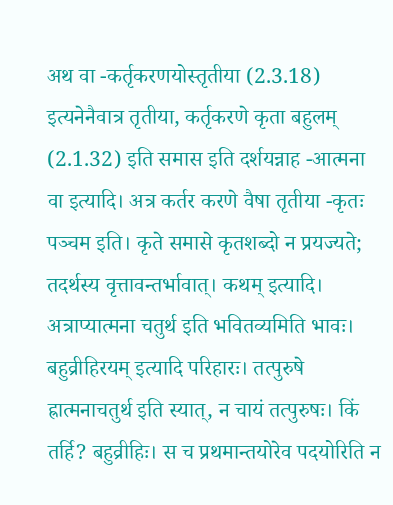अथ वा -कर्तृकरणयोस्तृतीया (2.3.18) इत्यनेनैवात्र तृतीया, कर्तृकरणे कृता बहुलम् (2.1.32) इति समास इति दर्शयन्नाह -आत्मना वा इत्यादि। अत्र कर्तर करणे वैषा तृतीया -कृतः पञ्चम इति। कृते समासे कृतशब्दो न प्रयज्यते; तदर्थस्य वृत्तावन्तर्भावात्। कथम् इत्यादि। अत्राप्यात्मना चतुर्थ इति भवितव्यमिति भावः। बहुव्रीहिरयम् इत्यादि परिहारः। तत्पुरुषे ह्रात्मनाचतुर्थ इति स्यात्, न चायं तत्पुरुषः। किं तर्हि? बहुव्रीहिः। स च प्रथमान्तयोरेव पदयोरिति न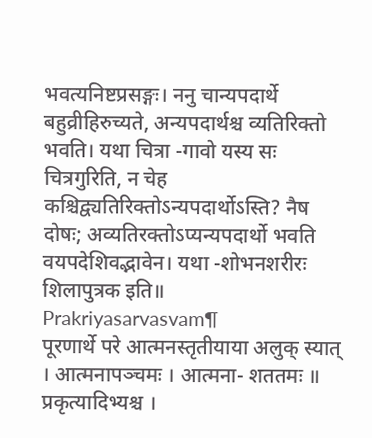भवत्यनिष्टप्रसङ्गः। ननु चान्यपदार्थे बहुव्रीहिरुच्यते, अन्यपदार्थश्च व्यतिरिक्तो भवति। यथा चित्रा -गावो यस्य सः चित्रगुरिति, न चेह कश्चिद्व्यतिरिक्तोऽन्यपदार्थोऽस्ति? नैष दोषः; अव्यतिरक्तोऽप्यन्यपदार्थो भवति वयपदेशिवद्भावेन। यथा -शोभनशरीरः शिलापुत्रक इति॥
Prakriyasarvasvam¶
पूरणार्थे परे आत्मनस्तृतीयाया अलुक् स्यात् । आत्मनापञ्चमः । आत्मना- शततमः ॥ प्रकृत्यादिभ्यश्च ।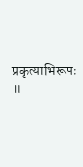प्रकृत्याभिरूपः ॥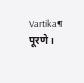Vartika¶
पूरणे ।